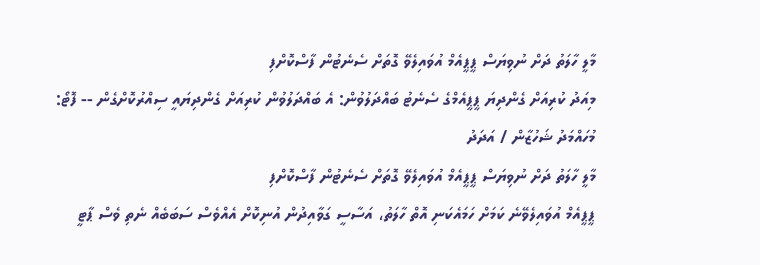މާލީ ހާލަތު ދަށް ނުވިޔަސް ޕީޕީއެމް އުވައިލެވޭ ގޮތަށް ސެނެޓުން ފާސްކޮށްފި
މިއަދު ކުރިއަށް ގެންދިޔަ ޕީޕީއެމްގެ ސެނެޓު ބައްދަލުވުން: އެ ބައްދަލުވުން ކުރިއަށް ގެންދިޔައީ ސިއްރުކޮށްގެން -- ފޮޓޯ: މުހައްމަދު ޝަހުޒާން / އަދަދު
މާލީ ހާލަތު ދަށް ނުވިޔަސް ޕީޕީއެމް އުވައިލެވޭ ގޮތަށް ސެނެޓުން ފާސްކޮށްފި
ޕީޕީއެމް އުވައިލެވޭނެ ކަމަށް ހަމައެކަނި އޮތް ހާލަތު، އަސާސީ ގަވާއިދުން އުނިކޮށް އެއްވެސް ސަބަބެއް ނެތި ވެސް ޕާޓީ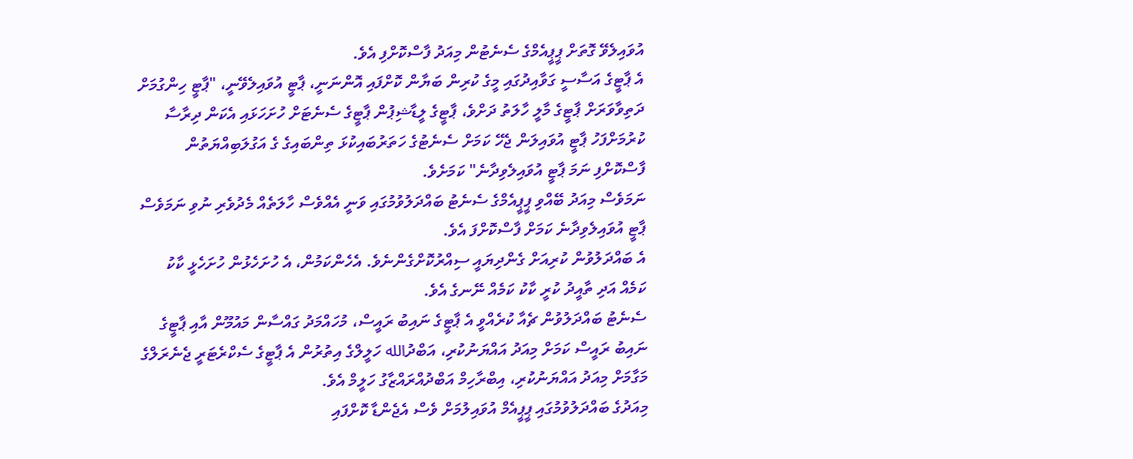އުވައިލެވޭ ގޮތަށް ޕީޕީއެމްގެ ސެނެޓުން މިއަދު ފާސްކޮށްފި އެވެ.
އެ ޕާޓީގެ އަސާސީ ގަވާއިދުގައި މީގެ ކުރިން ބަޔާން ކޮށްފައި އޮންނަނީ، ޕާޓީ އުވައިލެވޭނީ، "ޕާޓީ ހިންގުމަށް ދަތިވާވަރަށް ޕާޓީގެ މާލީ ހާލަތު ދަށްވެ، ޕާޓީގެ ލީޑާޝިޕުން ޕާޓީގެ ސެނެޓަށް ހުށަހަޅައި އެކަން ދިރާސާ ކުރުމަށްފަހު ޕާޓީ އުވައިލަން ޖެހޭ ކަމަށް ސެނެޓުގެ ހަތަރުބައިކުޅަ ތިންބައިގެ ގެ އަގުލަބިއްޔަތުން ފާސްކޮށްފި ނަމަ ޕާޓީ އުވައިލެވިދާނެ" ކަމަށެވެ.
ނަމަވެސް މިއަދު ބޭއްވި ޕީޕީއެމްގެ ސެނެޓު ބައްދަލުވުމުގައި ވަނީ އެއްވެސް ހާލަތެއް މެދުވެރި ނުވި ނަމަވެސް ޕާޓީ އުވައިލެވިދާނެ ކަމަށް ފާސްކޮށްފަ އެވެ.
އެ ބައްދަލުވުން ކުރިއަށް ގެންދިޔައީ ސިއްރުކޮށްގެންނެވެ. އެހެންކަމުން، އެ ހުށަހެޅުން ހުށަހެޅީ ކާކު ކަމެއް އަދި ތާއީދު ކުރީ ކާކު ކަމެއް ނޭނގެ އެވެ.
ސެނެޓު ބައްދަލުވުން ޗެއާ ކުރެއްވީ އެ ޕާޓީގެ ނައިބު ރައީސް، މުހައްމަދު ގައްސާން މައުމޫން އާއި ޕާޓީގެ ނައިބު ރައީސް ކަމަށް މިއަދު އައްޔަނުކުރި، އަބްދުالله ހަލީލްގެ އިތުރުން އެ ޕާޓީގެ ސެކްރެޓަރީ ޖެނެރަލްގެ މަގާމަށް މިއަދު އައްޔަނުކުރި، އިބްރާހިމް އަބްދުއްރައްޒާގު ހަލީމް އެވެ.
މިއަދުގެ ބައްދަލުވުމުގައި ޕީޕީއެމް އުވައިލުމަށް ވެސް އެޖެންޑާ ކޮށްފައި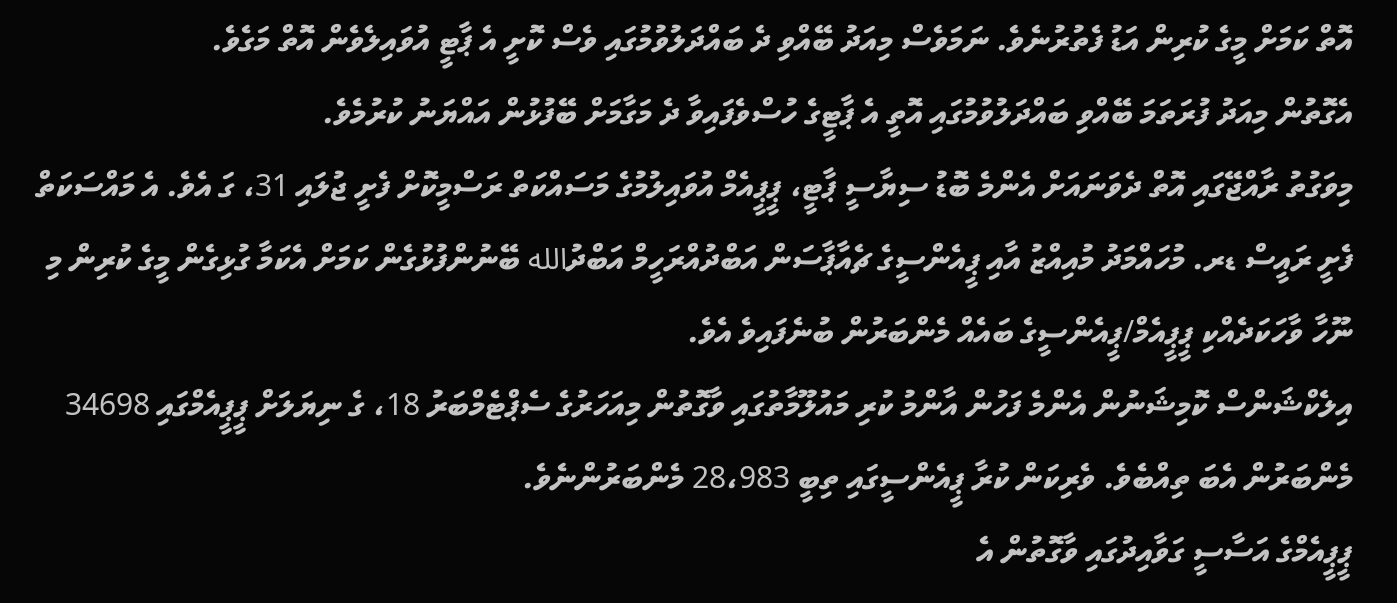އޮތް ކަމަށް މީގެ ކުރިން އަޑު ފެތުރުނެވެ. ނަމަވެސް މިއަދު ބޭއްވި ދެ ބައްދަލުވުމުގައި ވެސް ކޮށީ އެ ޕާޓީ އުވައިލެވެން އޮތް މަގެވެ.
އެގޮތުން މިއަދު ފުރަތަމަ ބޭއްވި ބައްދަލުވުމުގައި އޮތީ އެ ޕާޓީގެ ހުސްވެފައިވާ ދެ މަގާމަށް ބޭފުޅުން އައްޔަނު ކުރުމެވެ.
މިވަގުތު ރާއްޖޭގައި އޮތް ދެވަނައަށް އެންމެ ބޮޑު ސިޔާސީ ޕާޓީ، ޕީޕީއެމް އުވައިލުމުގެ މަސައްކަތް ރަސްމީކޮށް ފެށީ ޖުލައި 31، ގަ އެވެ. އެ މައްސަކަތް ފެށީ ރައީސް ޑރ. މުހައްމަދު މުއިއްޒު އާއި ޕީއެންސީގެ ޗެއާޕާސަން އަބްދުއްރަހީމް އަބްދުالله ބޭނުންފުޅުގެން ކަމަށް އެކަމާ ގުޅިގެން މީގެ ކުރިން މި ނޫހާ ވާހަކަދެއްކި ޕީޕީއެމް/ޕީއެންސީގެ ބައެއް މެންބަރުން ބުނެފައިވެ އެވެ.
އިލެކްޝަންސް ކޮމިޝަނުން އެންމެ ފަހުން އާންމު ކުރި މައުލޫމާތުގައި ވާގޮތުން މިއަހަރުގެ ސެޕްޓެމްބަރު 18، ގެ ނިޔަލަށް ޕީޕީއެމްގައި 34698 މެންބަރުން އެބަ ތިއްބެވެ. ވެރިކަން ކުރާ ޕީއެންސީގައި ތިބީ 28،983 މެންބަރުންނެވެ.
ޕީޕީއެމްގެ އަސާސީ ގަވާއިދުގައި ވާގޮތުން އެ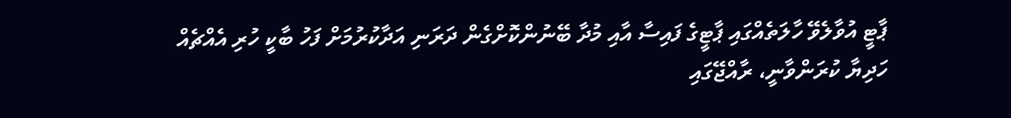ޕާޓީ އުވާލެވޭ ހާލަތެއްގައި ޕާޓީގެ ފައިސާ އާއި މުދާ ބޭނުންކޮށްގެން ދަރަނި އަދާކުރުމަށް ފަހު ބާކީ ހުރި އެއްޗެއް ހަދިޔާ ކުރަންވާނީ، ރާއްޖޭގައި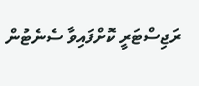ރަޖިސްޓަރީ ކޮށްފައިވާ ސެނެޓުން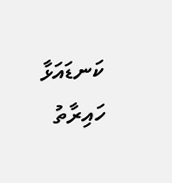ކަނޑައަޅާ ހައިރާތު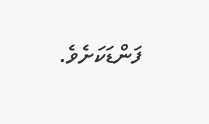ފަންޑަކަށެވެ.